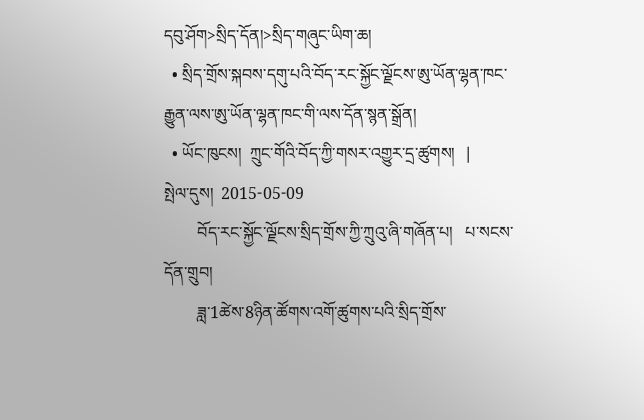དབུ་ཤོག>སྲིད་དོན།>སྲིད་གཞུང་ཡིག་ཆ།
  • སྲིད་གྲོས་སྐབས་དགུ་པའི་བོད་རང་སྐྱོང་ལྗོངས་ཨུ་ཡོན་ལྷན་ཁང་རྒྱུན་ལས་ཨུ་ཡོན་ལྷན་ཁང་གི་ལས་དོན་སྙན་སྒྲོན།
  • ཡོང་ཁུངས།  ཀྲུང་གོའི་བོད་ཀྱི་གསར་འགྱུར་དྲ་ཚུགས།   |     སྤེལ་དུས།  2015-05-09
        བོད་རང་སྐྱོང་ལྗོངས་སྲིད་གྲོས་ཀྱི་ཀྲུའུ་ཞི་གཞོན་པ།   པ་སངས་དོན་གྲུབ།
        ཟླ་1ཚེས་8ཉིན་ཚོགས་འགོ་ཚུགས་པའི་སྲིད་གྲོས་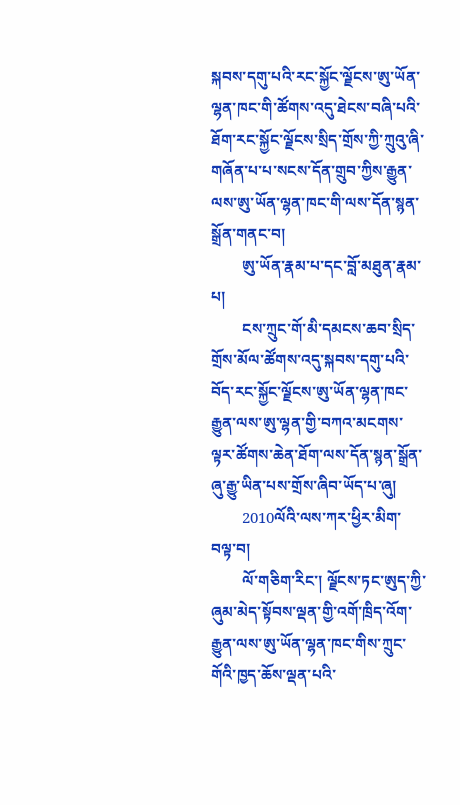སྐབས་དགུ་པའི་རང་སྐྱོང་ལྗོངས་ཨུ་ཡོན་ལྷན་ཁང་གི་ཚོགས་འདུ་ཐེངས་བཞི་པའི་ཐོག་རང་སྐྱོང་ལྗོངས་སྲིད་གྲོས་ཀྱི་ཀྲུའུ་ཞི་གཞོན་པ་པ་སངས་དོན་གྲུབ་ཀྱིས་རྒྱུན་ལས་ཨུ་ཡོན་ལྷན་ཁང་གི་ལས་དོན་སྙན་སྒྲོན་གནང་བ།
        ཨུ་ཡོན་རྣམ་པ་དང་བློ་མཐུན་རྣམ་པ།
        ངས་ཀྲུང་གོ་མི་དམངས་ཆབ་སྲིད་གྲོས་མོལ་ཚོགས་འདུ་སྐབས་དགུ་པའི་བོད་རང་སྐྱོང་ལྗོངས་ཨུ་ཡོན་ལྷན་ཁང་རྒྱུན་ལས་ཨུ་ལྷན་གྱི་བཀའ་མངགས་ལྟར་ཚོགས་ཆེན་ཐོག་ལས་དོན་སྙན་སྒྲོན་ཞུ་རྒྱུ་ཡིན་པས་གྲོས་ཞིབ་ཡོད་པ་ཞུ།
        2010ལོའི་ལས་ཀར་ཕྱིར་མིག་བལྟ་བ།
        ལོ་གཅིག་རིང་། ལྗོངས་ཏང་ཨུད་ཀྱི་ཞུམ་མེད་སྟོབས་ལྡན་གྱི་འགོ་ཁྲིད་འོག་རྒྱུན་ལས་ཨུ་ཡོན་ལྷན་ཁང་གིས་ཀྲུང་གོའི་ཁྱད་ཆོས་ལྡན་པའི་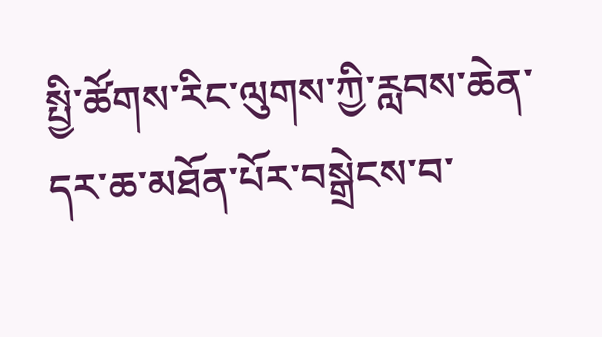སྤྱི་ཚོགས་རིང་ལུགས་ཀྱི་རླབས་ཆེན་དར་ཆ་མཐོན་པོར་བསྒྲེངས་བ་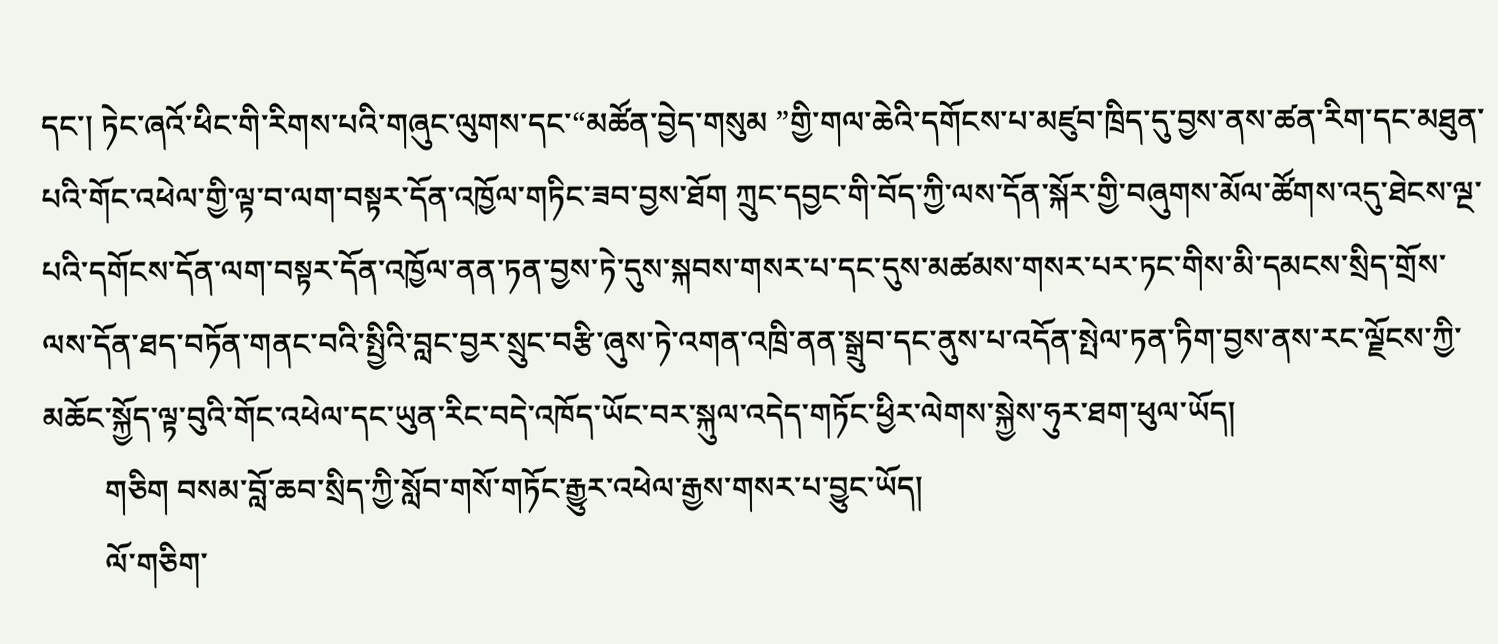དང་། ཏེང་ཞའོ་ཕིང་གི་རིགས་པའི་གཞུང་ལུགས་དང་“མཚོན་བྱེད་གསུམ ”གྱི་གལ་ཆེའི་དགོངས་པ་མཛུབ་ཁྲིད་དུ་བྱས་ནས་ཚན་རིག་དང་མཐུན་པའི་གོང་འཕེལ་གྱི་ལྟ་བ་ལག་བསྟར་དོན་འཁྱོལ་གཏིང་ཟབ་བྱས་ཐོག ཀྲུང་དབྱང་གི་བོད་ཀྱི་ལས་དོན་སྐོར་གྱི་བཞུགས་མོལ་ཚོགས་འདུ་ཐེངས་ལྔ་པའི་དགོངས་དོན་ལག་བསྟར་དོན་འཁྱོལ་ནན་ཏན་བྱས་ཏེ་དུས་སྐབས་གསར་པ་དང་དུས་མཚམས་གསར་པར་ཏང་གིས་མི་དམངས་སྲིད་གྲོས་ལས་དོན་ཐད་བཏོན་གནང་བའི་སྤྱིའི་བླང་བྱར་སྲུང་བརྩི་ཞུས་ཏེ་འགན་འཁྲི་ནན་སྒྲུབ་དང་ནུས་པ་འདོན་སྤེལ་ཏན་ཏིག་བྱས་ནས་རང་ལྗོངས་ཀྱི་མཆོང་སྐྱོད་ལྟ་བུའི་གོང་འཕེལ་དང་ཡུན་རིང་བདེ་འཁོད་ཡོང་བར་སྐུལ་འདེད་གཏོང་ཕྱིར་ལེགས་སྐྱེས་ཧུར་ཐག་ཕུལ་ཡོད།
        གཅིག བསམ་བློ་ཆབ་སྲིད་ཀྱི་སློབ་གསོ་གཏོང་རྒྱུར་འཕེལ་རྒྱས་གསར་པ་བྱུང་ཡོད།
        ལོ་གཅིག་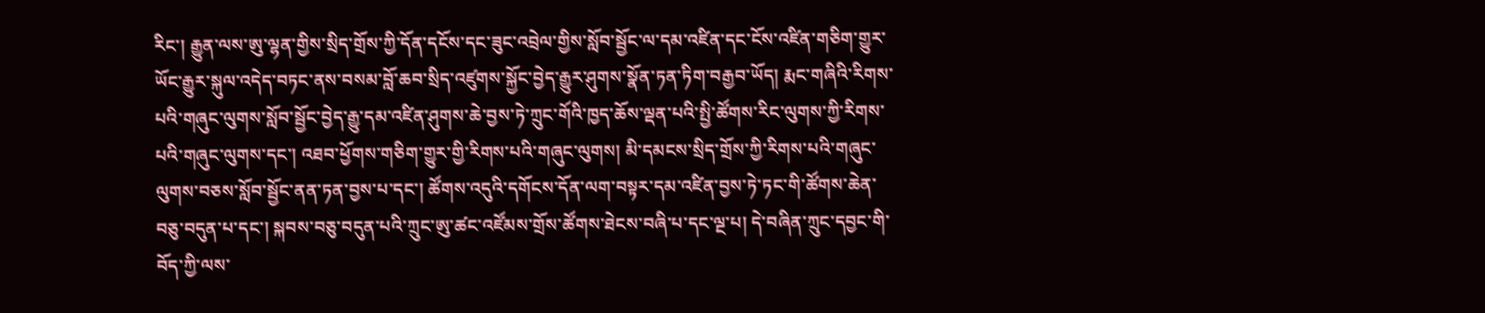རིང་། རྒྱུན་ལས་ཨུ་ལྷན་གྱིས་སྲིད་གྲོས་ཀྱི་དོན་དངོས་དང་ཟུང་འབྲེལ་གྱིས་སློབ་སྦྱོང་ལ་དམ་འཛིན་དང་ངོས་འཛིན་གཅིག་གྱུར་ཡོང་རྒྱུར་སྐུལ་འདེད་བཏང་ནས་བསམ་བློ་ཆབ་སྲིད་འཛུགས་སྐྱོང་བྱེད་རྒྱུར་ཤུགས་སྣོན་ཏན་ཏིག་བརྒྱབ་ཡོད། རྨང་གཞིའི་རིགས་པའི་གཞུང་ལུགས་སློབ་སྦྱོང་བྱེད་རྒྱུ་དམ་འཛིན་ཤུགས་ཆེ་བྱས་ཏེ་ཀྲུང་གོའི་ཁྱད་ཆོས་ལྡན་པའི་སྤྱི་ཚོགས་རིང་ལུགས་ཀྱི་རིགས་པའི་གཞུང་ལུགས་དང་། འཐབ་ཕྱོགས་གཅིག་གྱུར་གྱི་རིགས་པའི་གཞུང་ལུགས། མི་དམངས་སྲིད་གྲོས་ཀྱི་རིགས་པའི་གཞུང་ལུགས་བཅས་སློབ་སྦྱོང་ནན་ཏན་བྱས་པ་དང་། ཚོགས་འདུའི་དགོངས་དོན་ལག་བསྟར་དམ་འཛིན་བྱས་ཏེ་ཏང་གི་ཚོགས་ཆེན་བཅུ་བདུན་པ་དང་། སྐབས་བཅུ་བདུན་པའི་ཀྲུང་ཨུ་ཚང་འཛོམས་གྲོས་ཚོགས་ཐེངས་བཞི་པ་དང་ལྔ་པ། དེ་བཞིན་ཀྲུང་དབྱང་གི་བོད་ཀྱི་ལས་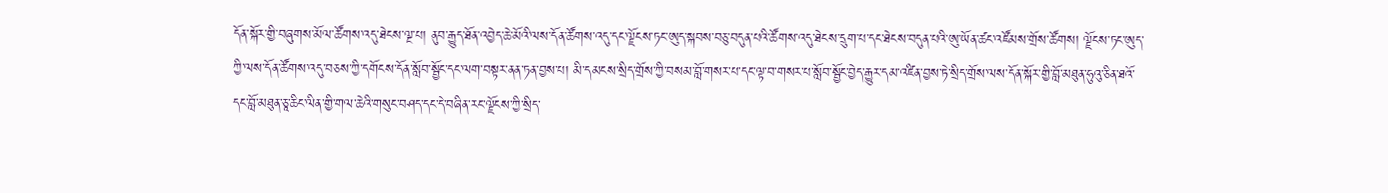དོན་སྐོར་གྱི་བཞུགས་མོལ་ཚོགས་འདུ་ཐེངས་ལྔ་པ། ནུབ་རྒྱུད་ཐོན་འབྱེད་ཆེ་མོའི་ལས་དོན་ཚོགས་འདུ་དང་ལྗོངས་ཏང་ཨུད་སྐབས་བཅུ་བདུན་པའི་ཚོགས་འདུ་ཐེངས་དྲུག་པ་དང་ཐེངས་བདུན་པའི་ཨུ་ཡོན་ཚང་འཛོམས་གྲོས་ཚོགས། ལྗོངས་ཏང་ཨུད་ཀྱི་ལས་དོན་ཚོགས་འདུ་བཅས་ཀྱི་དགོངས་དོན་སློབ་སྦྱོང་དང་ལག་བསྟར་ནན་ཏན་བྱས་པ། མི་དམངས་སྲིད་གྲོས་ཀྱི་བསམ་བློ་གསར་པ་དང་ལྟ་བ་གསར་པ་སློབ་སྦྱོང་བྱེད་རྒྱུར་དམ་འཛིན་བྱས་ཏེ་སྲིད་གྲོས་ལས་དོན་སྐོར་གྱི་བློ་མཐུན་ཧུའུ་ཅིན་ཐའོ་དང་བློ་མཐུན་ཅཱ་ཆིང་ལིན་གྱི་གལ་ཆེའི་གསུང་བཤད་དང་དེ་བཞིན་རང་ལྗོངས་ཀྱི་སྲིད་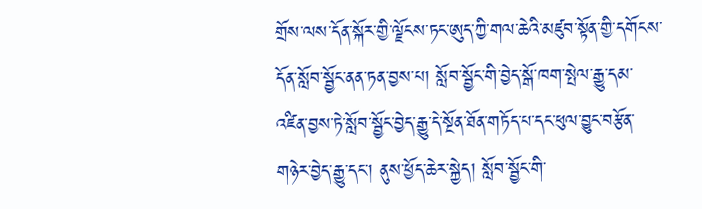གྲོས་ལས་དོན་སྐོར་གྱི་ལྗོངས་ཏང་ཨུད་ཀྱི་གལ་ཆེའི་མཛུབ་སྟོན་གྱི་དགོངས་དོན་སློབ་སྦྱོང་ནན་ཏན་བྱས་པ། སློབ་སྦྱོང་གི་བྱེད་སྒོ་ཁག་སྤེལ་རྒྱུ་དམ་འཛིན་བྱས་ཏེ་སློབ་སྦྱོང་བྱེད་རྒྱུ་དེ་སྔོན་ཐོན་གཏོད་པ་དང་ཕུལ་བྱུང་བརྩོན་གཉེར་བྱེད་རྒྱུ་དང་། ནུས་ཕྱོད་ཆེར་སྐྱེད། སློབ་སྦྱོང་གི་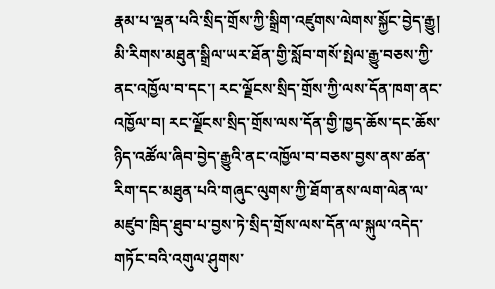རྣམ་པ་ལྡན་པའི་སྲིད་གྲོས་ཀྱི་སྒྲིག་འཛུགས་ལེགས་སྐྱོང་བྱེད་རྒྱུ། མི་རིགས་མཐུན་སྒྲིལ་ཡར་ཐོན་གྱི་སློབ་གསོ་སྤེལ་རྒྱུ་བཅས་ཀྱི་ནང་འཁྱོལ་བ་དང་། རང་ལྗོངས་སྲིད་གྲོས་ཀྱི་ལས་དོན་ཁག་ནང་འཁྱོལ་བ། རང་ལྗོངས་སྲིད་གྲོས་ལས་དོན་གྱི་ཁྱད་ཆོས་དང་ཆོས་ཉིད་འཚོལ་ཞིབ་བྱེད་རྒྱུའི་ནང་འཁྱོལ་བ་བཅས་བྱས་ནས་ཚན་རིག་དང་མཐུན་པའི་གཞུང་ལུགས་ཀྱི་ཐོག་ནས་ལག་ལེན་ལ་མཛུབ་ཁྲིད་ཐུབ་པ་བྱས་ཏེ་སྲིད་གྲོས་ལས་དོན་ལ་སྐུལ་འདེད་གཏོང་བའི་འགུལ་ཤུགས་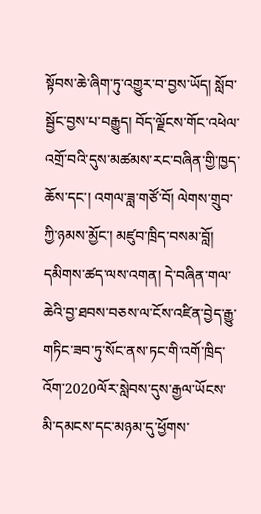སྟོབས་ཆེ་ཞིག་ཏུ་འགྱུར་བ་བྱས་ཡོད། སློབ་སྦྱོང་བྱས་པ་བརྒྱུད། བོད་ལྗོངས་གོང་འཕེལ་འགྲོ་བའི་དུས་མཚམས་རང་བཞིན་གྱི་ཁྱད་ཆོས་དང་། འགལ་ཟླ་གཙོ་བོ། ལེགས་གྲུབ་ཀྱི་ཉམས་མྱོང་། མཛུབ་ཁྲིད་བསམ་བློ། དམིགས་ཚད་ལས་འགན། དེ་བཞིན་གལ་ཆེའི་བྱ་ཐབས་བཅས་ལ་ངོས་འཛིན་བྱེད་རྒྱུ་གཏིང་ཟབ་ཏུ་སོང་ནས་ཏང་གི་འགོ་ཁྲིད་འོག་2020ལོར་སླེབས་དུས་རྒྱལ་ཡོངས་མི་དམངས་དང་མཉམ་དུ་ཕྱོགས་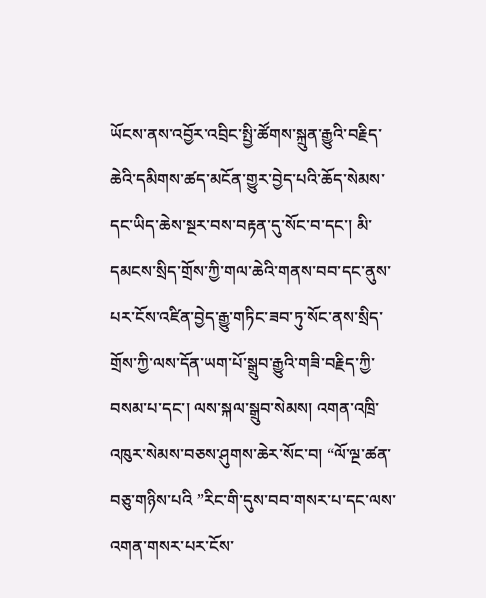ཡོངས་ནས་འབྱོར་འབྲིང་སྤྱི་ཚོགས་སྐྲུན་རྒྱུའི་བརྗིད་ཆེའི་དམིགས་ཚད་མངོན་གྱུར་བྱེད་པའི་ཆོད་སེམས་དང་ཡིད་ཆེས་སྔར་བས་བརྟན་དུ་སོང་བ་དང་། མི་དམངས་སྲིད་གྲོས་ཀྱི་གལ་ཆེའི་གནས་བབ་དང་ནུས་པར་ངོས་འཛིན་བྱེད་རྒྱུ་གཏིང་ཟབ་ཏུ་སོང་ནས་སྲིད་གྲོས་ཀྱི་ལས་དོན་ཡག་པོ་སྒྲུབ་རྒྱུའི་གཟི་བརྗིད་ཀྱི་བསམ་པ་དང་། ལས་སྐལ་སྒྲུབ་སེམས། འགན་འཁྲི་འཁུར་སེམས་བཅས་ཤུགས་ཆེར་སོང་བ། “ལོ་ལྔ་ཚན་བཅུ་གཉིས་པའི ”རིང་གི་དུས་བབ་གསར་པ་དང་ལས་འགན་གསར་པར་ངོས་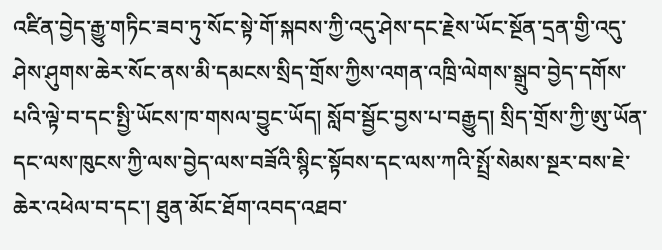འཛིན་བྱེད་རྒྱུ་གཏིང་ཟབ་ཏུ་སོང་སྟེ་གོ་སྐབས་ཀྱི་འདུ་ཤེས་དང་རྗེས་ཡོང་སྔོན་དྲན་གྱི་འདུ་ཤེས་ཤུགས་ཆེར་སོང་ནས་མི་དམངས་སྲིད་གྲོས་ཀྱིས་འགན་འཁྲི་ལེགས་སྒྲུབ་བྱེད་དགོས་པའི་ལྟེ་བ་དང་སྤྱི་ཡོངས་ཁ་གསལ་བྱུང་ཡོད། སློབ་སྦྱོང་བྱས་པ་བརྒྱུད། སྲིད་གྲོས་ཀྱི་ཨུ་ཡོན་དང་ལས་ཁུངས་ཀྱི་ལས་བྱེད་ལས་བཟོའི་སྙིང་སྟོབས་དང་ལས་ཀའི་སྤྲོ་སེམས་སྔར་བས་ཇེ་ཆེར་འཕེལ་བ་དང་། ཐུན་མོང་ཐོག་འབད་འཐབ་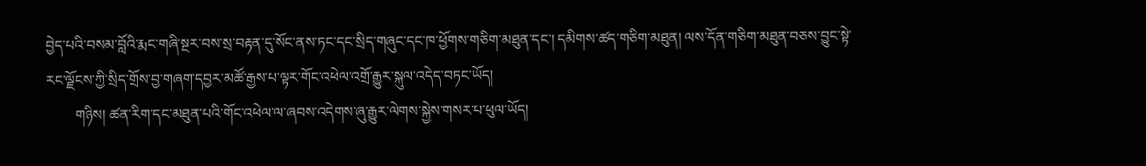བྱེད་པའི་བསམ་བློའི་རྨང་གཞི་སྔར་བས་སྲ་བརྟན་དུ་སོང་ནས་ཏང་དང་སྲིད་གཞུང་དང་ཁ་ཕྱོགས་གཅིག་མཐུན་དང་། དམིགས་ཚད་གཅིག་མཐུན། ལས་དོན་གཅིག་མཐུན་བཅས་བྱུང་སྟེ་རང་ལྗོངས་ཀྱི་སྲིད་གྲོས་བྱ་གཞག་དབྱར་མཚོ་རྒྱས་པ་ལྟར་གོང་འཕེལ་འགྲོ་རྒྱུར་སྐུལ་འདེད་བཏང་ཡོད།
        གཉིས། ཚན་རིག་དང་མཐུན་པའི་གོང་འཕེལ་ལ་ཞབས་འདེགས་ཞུ་རྒྱུར་ལེགས་སྐྱེས་གསར་པ་ཕུལ་ཡོད།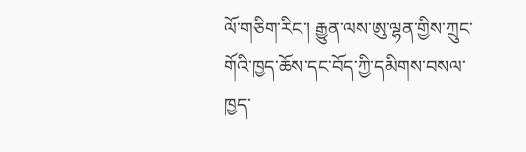ལོ་གཅིག་རིང་། རྒྱུན་ལས་ཨུ་ལྷན་གྱིས་ཀྲུང་གོའི་ཁྱད་ཆོས་དང་བོད་ཀྱི་དམིགས་བསལ་ཁྱད་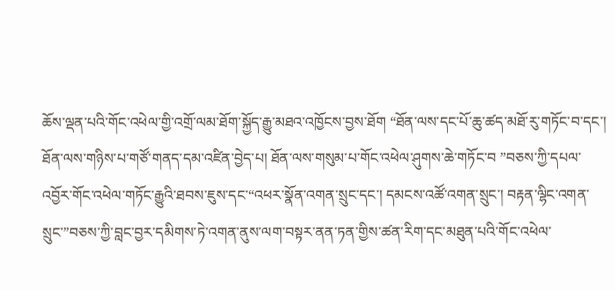ཆོས་ལྡན་པའི་གོང་འཕེལ་གྱི་འགྲོ་ལམ་ཐོག་སྐྱོད་རྒྱུ་མཐའ་འཁྱོངས་བྱས་ཐོག “ཐོན་ལས་དང་པོ་ཆུ་ཚད་མཐོ་རུ་གཏོང་བ་དང་། ཐོན་ལས་གཉིས་པ་གཙོ་གནད་དམ་འཛིན་བྱེད་པ། ཐོན་ལས་གསུམ་པ་གོང་འཕེལ་ཤུགས་ཆེ་གཏོང་བ ”བཅས་ཀྱི་དཔལ་འབྱོར་གོང་འཕེལ་གཏོང་རྒྱུའི་ཐབས་ཇུས་དང་“འཕར་སྣོན་འགན་སྲུང་དང་། དམངས་འཚོ་འགན་སྲུང་། བརྟན་ལྷིང་འགན་སྲུང་”བཅས་ཀྱི་བླང་བྱར་དམིགས་ཏེ་འགན་ནུས་ལག་བསྟར་ནན་ཏན་གྱིས་ཚན་རིག་དང་མཐུན་པའི་གོང་འཕེལ་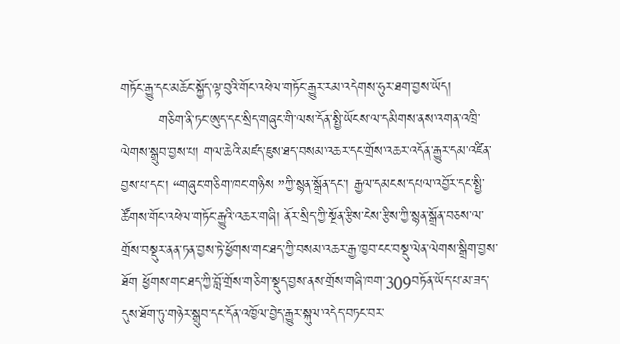གཏོང་རྒྱུ་དང་མཆོང་སྐྱོད་ལྟ་བུའི་གོང་འཕེལ་གཏོང་རྒྱུར་རམ་འདེགས་ཧུར་ཐག་བྱས་ཡོད།
        གཅིག་ནི་ཏང་ཨུད་དང་སྲིད་གཞུང་གི་ལས་དོན་སྤྱི་ཡོངས་ལ་དམིགས་ནས་འགན་འཁྲི་ལེགས་སྒྲུབ་བྱས་པ། གལ་ཆེའི་མཛད་ཇུས་ཐད་བསམ་འཆར་དང་གྲོས་འཆར་འདོན་རྒྱུར་དམ་འཛིན་བྱས་པ་དང་། “གཞུང་གཅིག་ཁང་གཉིས ”ཀྱི་སྙན་སྒྲོན་དང་། རྒྱལ་དམངས་དཔལ་འབྱོར་དང་སྤྱི་ཚོགས་གོང་འཕེལ་གཏོང་རྒྱུའི་འཆར་གཞི། ནོར་སྲིད་ཀྱི་སྔོན་རྩིས་ངེས་རྩིས་ཀྱི་སྙན་སྒྲོན་བཅས་ལ་གྲོས་བསྡུར་ནན་ཏན་བྱས་ཏེ་ཕྱོགས་གང་ཐད་ཀྱི་བསམ་འཆར་རྒྱ་ཁྱབ་ངང་བསྡུ་ལེན་ལེགས་སྒྲིག་བྱས་ཐོག ཕྱོགས་གང་ཐད་ཀྱི་བློ་གྲོས་གཅིག་སྡུད་བྱས་ནས་གྲོས་གཞི་ཁག་309བཏོན་ཡོད་པ་མ་ཟད་དུས་ཐོག་ཏུ་གཉེར་སྒྲུབ་དང་དོན་འཁྱོལ་བྱེད་རྒྱུར་སྐུལ་འདེད་བཏང་བར་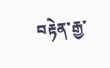བརྟེན་རྒྱ་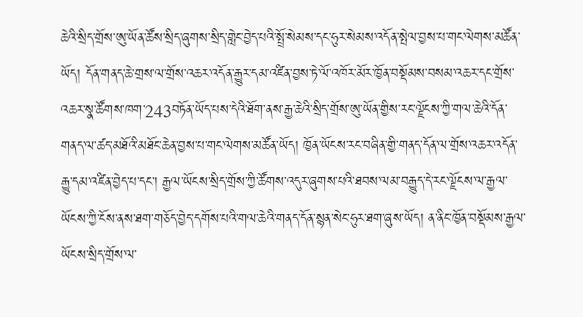ཆེའི་སྲིད་གྲོས་ཨུ་ཡོན་ཚོས་སྲིད་ཞུགས་སྲིད་གླེང་བྱེད་པའི་སྤྲོ་སེམས་དང་ཧུར་སེམས་འདོན་སྤེལ་བྱས་པ་གང་ལེགས་མཚོན་ཡོད། དོན་གནད་ཆེ་གྲས་ལ་གྲོས་འཆར་འདོན་རྒྱུར་དམ་འཛིན་བྱས་ཏེ་ལོ་འཁོར་མོར་ཁྱོན་བསྡོམས་བསམ་འཆར་དང་གྲོས་འཆར་སྣ་ཚོགས་ཁག་243བཏོན་ཡོད་པས་དེའི་ཐོག་ནས་རྒྱ་ཆེའི་སྲིད་གྲོས་ཨུ་ཡོན་གྱིས་རང་ལྗོངས་ཀྱི་གལ་ཆེའི་དོན་གནད་ལ་ཚད་མཐོའི་མཐོང་ཆེན་བྱས་པ་གང་ལེགས་མཚོན་ཡོད། ཁྱོན་ཡོངས་རང་བཞིན་གྱི་གནད་དོན་ལ་གྲོས་འཆར་འདོན་རྒྱུ་དམ་འཛིན་བྱེད་པ་དང་། རྒྱལ་ཡོངས་སྲིད་གྲོས་ཀྱི་ཚོགས་འདུར་ཞུགས་པའི་ཐབས་ལམ་བརྒྱུད་དེ་རང་ལྗོངས་ལ་རྒྱལ་ཡོངས་ཀྱི་ངོས་ནས་ཐག་གཅོད་བྱེད་དགོས་པའི་གལ་ཆེའི་གནད་དོན་སྙན་སེང་ཧུར་ཐག་ཞུས་ཡོད། ན་ནིང་ཁྱོན་བསྡོམས་རྒྱལ་ཡོངས་སྲིད་གྲོས་ལ་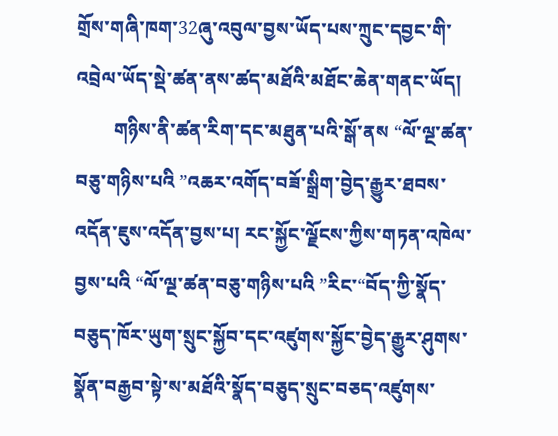གྲོས་གཞི་ཁག་32ཞུ་འབུལ་བྱས་ཡོད་པས་ཀྲུང་དབྱང་གི་འབྲེལ་ཡོད་སྡེ་ཚན་ནས་ཚད་མཐོའི་མཐོང་ཆེན་གནང་ཡོད།
        གཉིས་ནི་ཚན་རིག་དང་མཐུན་པའི་སྒོ་ནས “ལོ་ལྔ་ཚན་བཅུ་གཉིས་པའི ”འཆར་འགོད་བཟོ་སྒྲིག་བྱེད་རྒྱུར་ཐབས་འདོན་ཇུས་འདོན་བྱས་པ། རང་སྐྱོང་ལྗོངས་ཀྱིས་གཏན་འཁེལ་བྱས་པའི “ལོ་ལྔ་ཚན་བཅུ་གཉིས་པའི ”རིང་“བོད་ཀྱི་སྣོད་བཅུད་ཁོར་ཡུག་སྲུང་སྐྱོབ་དང་འཛུགས་སྐྱོང་བྱེད་རྒྱུར་ཤུགས་སྣོན་བརྒྱབ་སྟེ་ས་མཐོའི་སྣོད་བཅུད་སྲུང་བཅད་འཛུགས་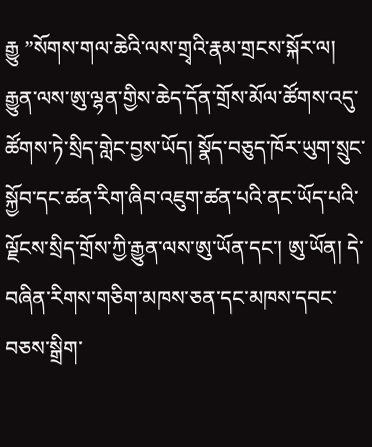རྒྱུ ”སོགས་གལ་ཆེའི་ལས་གྲྭའི་རྣམ་གྲངས་སྐོར་ལ། རྒྱུན་ལས་ཨུ་ལྷན་གྱིས་ཆེད་དོན་གྲོས་མོལ་ཚོགས་འདུ་ཚོགས་ཏེ་སྲིད་གླེང་བྱས་ཡོད། སྣོད་བཅུད་ཁོར་ཡུག་སྲུང་སྐྱོབ་དང་ཚན་རིག་ཞིབ་འཇུག་ཚན་པའི་ནང་ཡོད་པའི་ལྗོངས་སྲིད་གྲོས་ཀྱི་རྒྱུན་ལས་ཨུ་ཡོན་དང་། ཨུ་ཡོན། དེ་བཞིན་རིགས་གཅིག་མཁས་ཅན་དང་མཁས་དབང་བཅས་སྒྲིག་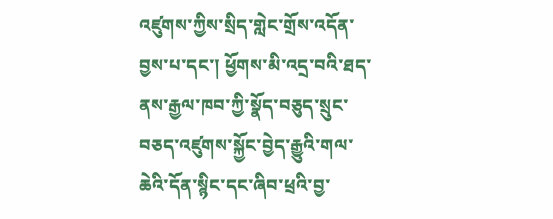འཛུགས་ཀྱིས་སྲིད་གླེང་གྲོས་འདོན་བྱས་པ་དང་། ཕྱོགས་མི་འདྲ་བའི་ཐད་ནས་རྒྱལ་ཁབ་ཀྱི་སྣོད་བཅུད་སྲུང་བཅད་འཛུགས་སྐྱོང་བྱེད་རྒྱུའི་གལ་ཆེའི་དོན་སྙིང་དང་ཞིབ་ཕྲའི་བྱ་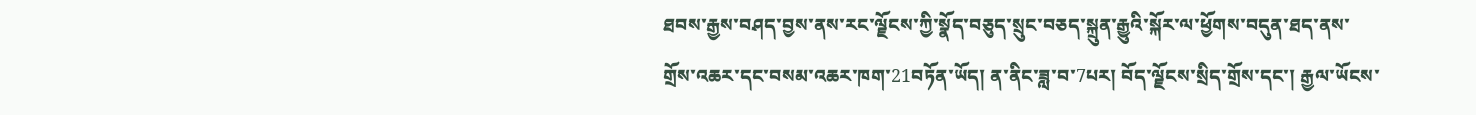ཐབས་རྒྱས་བཤད་བྱས་ནས་རང་ལྗོངས་ཀྱི་སྣོད་བཅུད་སྲུང་བཅད་སྐྲུན་རྒྱུའི་སྐོར་ལ་ཕྱོགས་བདུན་ཐད་ནས་གྲོས་འཆར་དང་བསམ་འཆར་ཁག་21བཏོན་ཡོད། ན་ནིང་ཟླ་བ་7པར། བོད་ལྗོངས་སྲིད་གྲོས་དང་། རྒྱལ་ཡོངས་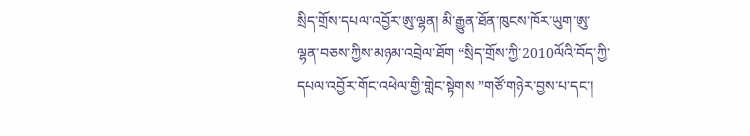སྲིད་གྲོས་དཔལ་འབྱོར་ཨུ་ལྷན། མི་རྒྱུན་ཐོན་ཁུངས་ཁོར་ཡུག་ཨུ་ལྷན་བཅས་ཀྱིས་མཉམ་འབྲེལ་ཐོག “སྲིད་གྲོས་ཀྱི་2010ལོའི་བོད་ཀྱི་དཔལ་འབྱོར་གོང་འཕེལ་གྱི་གླེང་སྟེགས ”གཙོ་གཉེར་བྱས་པ་དང་།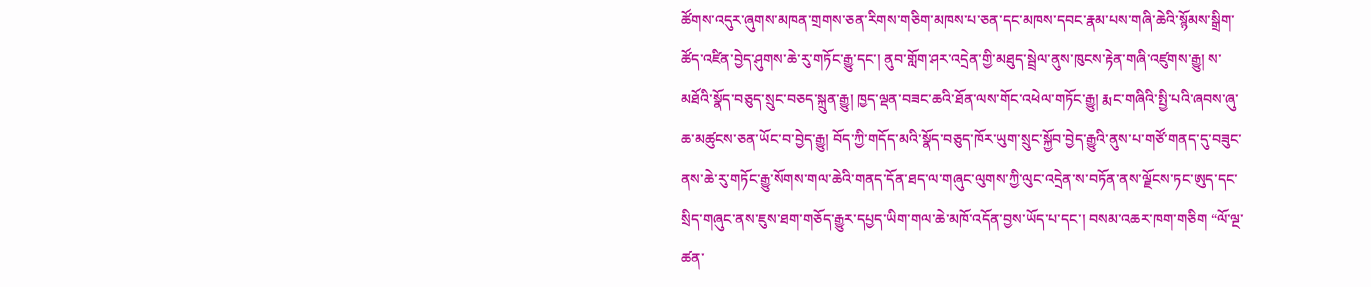ཚོགས་འདུར་ཞུགས་མཁན་གྲགས་ཅན་རིགས་གཅིག་མཁས་པ་ཅན་དང་མཁས་དབང་རྣམ་པས་གཞི་ཆེའི་སྙོམས་སྒྲིག་ཚོད་འཛིན་བྱེད་ཤུགས་ཆེ་རུ་གཏོང་རྒྱུ་དང་། ནུབ་གློག་ཤར་འདྲེན་གྱི་མཐུད་སྦྲེལ་ནུས་ཁུངས་རྟེན་གཞི་འཛུགས་རྒྱུ། ས་མཐོའི་སྣོད་བཅུད་སྲུང་བཅད་སྐྲུན་རྒྱུ། ཁྱད་ལྡན་བཟང་ཆའི་ཐོན་ལས་གོང་འཕེལ་གཏོང་རྒྱུ། རྨང་གཞིའི་སྤྱི་པའི་ཞབས་ཞུ་ཆ་མཚུངས་ཅན་ཡོང་བ་བྱེད་རྒྱུ། བོད་ཀྱི་གདོད་མའི་སྣོད་བཅུད་ཁོར་ཡུག་སྲུང་སྐྱོབ་བྱེད་རྒྱུའི་ནུས་པ་གཙོ་གནད་དུ་བཟུང་ནས་ཆེ་རུ་གཏོང་རྒྱུ་སོགས་གལ་ཆེའི་གནད་དོན་ཐད་ལ་གཞུང་ལུགས་ཀྱི་ལུང་འདྲེན་ས་བཏོན་ནས་ལྗོངས་ཏང་ཨུད་དང་སྲིད་གཞུང་ནས་ཇུས་ཐག་གཅོད་རྒྱུར་དཔྱད་ཡིག་གལ་ཆེ་མཁོ་འདོན་བྱས་ཡོད་པ་དང་། བསམ་འཆར་ཁག་གཅིག “ལོ་ལྔ་ཚན་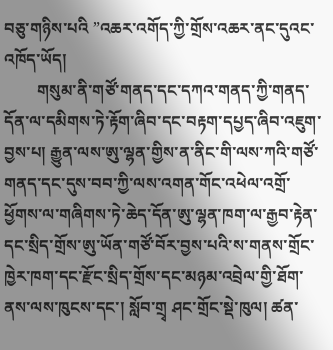བཅུ་གཉིས་པའི ”འཆར་འགོད་ཀྱི་གྲོས་འཆར་ནང་དུའང་འཁོད་ཡོད།
        གསུམ་ནི་གཙོ་གནད་དང་དཀའ་གནད་ཀྱི་གནད་དོན་ལ་དམིགས་ཏེ་རྟོག་ཞིབ་དང་བརྟག་དཔྱད་ཞིབ་འཇུག་བྱས་པ། རྒྱུན་ལས་ཨུ་ལྷན་གྱིས་ན་ནིང་གི་ལས་ཀའི་གཙོ་གནད་དང་དུས་བབ་ཀྱི་ལས་འགན་གོང་འཕེལ་འགྲོ་ཕྱོགས་ལ་གཞིགས་ཏེ་ཆེད་དོན་ཨུ་ལྷན་ཁག་ལ་རྒྱབ་རྟེན་དང་སྲིད་གྲོས་ཨུ་ཡོན་གཙོ་བོར་བྱས་པའི་ས་གནས་གྲོང་ཁྱེར་ཁག་དང་རྫོང་སྲིད་གྲོས་དང་མཉམ་འབྲེལ་གྱི་ཐོག་ནས་ལས་ཁུངས་དང་། སློབ་གྲྭ ཤང་གྲོང་སྡེ་ཁུལ། ཚན་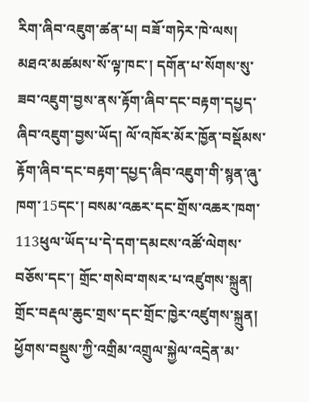རིག་ཞིབ་འཇུག་ཚན་པ། བཟོ་གཏེར་ཁེ་ལས། མཐའ་མཚམས་སོ་ལྟ་ཁང་། དགོན་པ་སོགས་སུ་ཟབ་འཇུག་བྱས་ནས་རྟོག་ཞིབ་དང་བརྟག་དཔྱད་ཞིབ་འཇུག་བྱས་ཡོད། ལོ་འཁོར་མོར་ཁྱོན་བསྡོམས་རྟོག་ཞིབ་དང་བརྟག་དཔྱད་ཞིབ་འཇུག་གི་སྙན་ཞུ་ཁག་15དང་། བསམ་འཆར་དང་གྲོས་འཆར་ཁག་113ཕུལ་ཡོད་པ་དེ་དག་དམངས་འཚོ་ལེགས་བཅོས་དང་། གྲོང་གསེབ་གསར་པ་འཛུགས་སྐྲུན། གྲོང་བརྡལ་ཆུང་གྲས་དང་གྲོང་ཁྱེར་འཛུགས་སྐྲུན། ཕྱོགས་བསྡུས་ཀྱི་འགྲིམ་འགྲུལ་སྐྱེལ་འདྲེན་མ་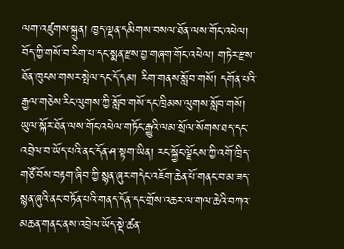ལག་འཛུགས་སྐྲུན། ཁྱད་ལྡན་དམིགས་བསལ་ཐོན་ལས་གོང་འཕེལ། བོད་ཀྱི་གསོ་བ་རིག་པ་དང་སྨན་རྫས་བྱ་གཞག་གོང་འཕེལ། གཏེར་རྫས་ཐོན་ཁུངས་གསར་སྤེལ་དང་དོ་དམ། རིག་གནས་སློབ་གསོ། དགོན་པའི་རྒྱལ་གཅེས་རིང་ལུགས་ཀྱི་སློབ་གསོ་དང་ཁྲིམས་ལུགས་སློབ་གསོ། ཡུལ་སྐོར་ཐོན་ལས་གོང་འཕེལ་གཏོང་རྒྱུའི་ལམ་སྲོལ་སོགས་ཐད་དང་འབྲེལ་བ་ཡོད་པའི་ནང་དོན་ཤ་སྟག་ཡིན། རང་སྐྱོང་ལྗོངས་ཀྱི་འགོ་ཁྲིད་གཙོ་བོས་བརྟག་ཞིབ་ཀྱི་སྙན་ཞུར་གདེང་འཇོག་ཆེན་པོ་གནང་བ་མ་ཟད་སྙན་ཞུའི་ནང་བཏོན་པའི་གནད་དོན་དང་གྲོས་འཆར་ལ་གལ་ཆེའི་བཀའ་མཆན་གནང་ནས་འབྲེལ་ཡོད་སྡེ་ཚན་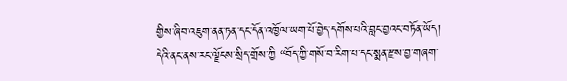གྱིས་ཞིབ་འཇུག་ནན་ཏན་དང་དོན་འཁྱོལ་ཡག་པོ་བྱེད་དགོས་པའི་བླང་བྱའང་བཏོན་ཡོད། དེའི་ནང་ནས་རང་ལྗོངས་སྲིད་གྲོས་ཀྱི “བོད་ཀྱི་གསོ་བ་རིག་པ་དང་སྨན་རྫས་བྱ་གཞག་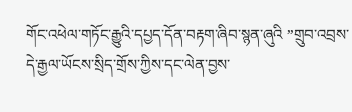གོང་འཕེལ་གཏོང་རྒྱུའི་དཔྱད་དོན་བརྟག་ཞིབ་སྙན་ཞུའི ”གྲུབ་འབྲས་དེ་རྒྱལ་ཡོངས་སྲིད་གྲོས་ཀྱིས་དང་ལེན་བྱས་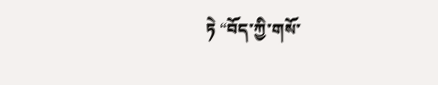ཏེ “བོད་ཀྱི་གསོ་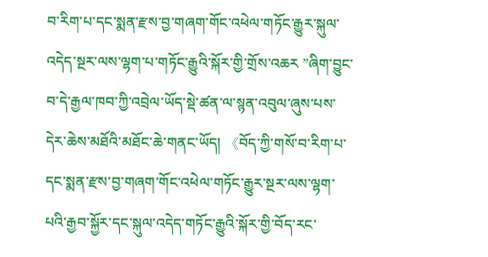བ་རིག་པ་དང་སྨན་རྫས་བྱ་གཞག་གོང་འཕེལ་གཏོང་རྒྱུར་སྐུལ་འདེད་སྔར་ལས་ལྷག་པ་གཏོང་རྒྱུའི་སྐོར་གྱི་གྲོས་འཆར ”ཞིག་བྱུང་བ་དེ་རྒྱལ་ཁབ་ཀྱི་འབྲེལ་ཡོད་སྡེ་ཚན་ལ་སྙན་འབུལ་ཞུས་པས་དེར་ཆེས་མཐོའི་མཐོང་ཆེ་གནང་ཡོད། 《བོད་ཀྱི་གསོ་བ་རིག་པ་དང་སྨན་རྫས་བྱ་གཞག་གོང་འཕེལ་གཏོང་རྒྱུར་སྔར་ལས་ལྷག་པའི་རྒྱབ་སྐྱོར་དང་སྐུལ་འདེད་གཏོང་རྒྱུའི་སྐོར་གྱི་བོད་རང་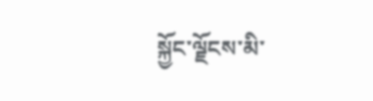སྐྱོང་ལྗོངས་མི་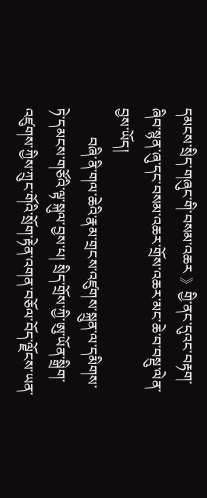དམངས་སྲིད་གཞུང་གི་བསམ་འཆར 》གྱི་ནང་དུའང་བརྟག་ཞིབ་སྙན་ཞུ་དང་བསམ་འཆར་གྲོས་འཆར་མང་ཆེ་བ་བསྡུ་ལེན་བྱས་ཡོད།
        བཞི་ནི་གལ་ཆེའི་རྣམ་གྲངས་འཛུགས་སྐྲུན་ལ་དམིགས་ཏེ་དམངས་གཙོའི་ལྟ་སྐུལ་བྱས་པ། སྲིད་གྲོས་ཀྱི་ཨུ་ཡོན་སྒྲིག་འཛུགས་ཀྱིས་ཀྲུང་གོའི་སྲོག་རྟེན་འགན་བཅོལ་བོད་ལྗོངས་ཡན་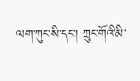ལག་ཀུང་སི་དང་། ཀྲུང་གོའི་མི་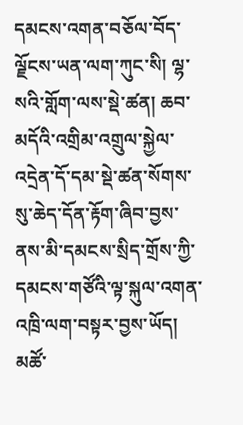དམངས་འགན་བཅོལ་བོད་ལྗོངས་ཡན་ལག་ཀུང་སི། ལྷ་སའི་གློག་ལས་སྡེ་ཚན། ཆབ་མདོའི་འགྲིམ་འགྲུལ་སྐྱེལ་འདྲེན་དོ་དམ་སྡེ་ཚན་སོགས་སུ་ཆེད་དོན་རྟོག་ཞིབ་བྱས་ནས་མི་དམངས་སྲིད་གྲོས་ཀྱི་དམངས་གཙོའི་ལྟ་སྐུལ་འགན་འཁྲི་ལག་བསྟར་བྱས་ཡོད། མཚོ་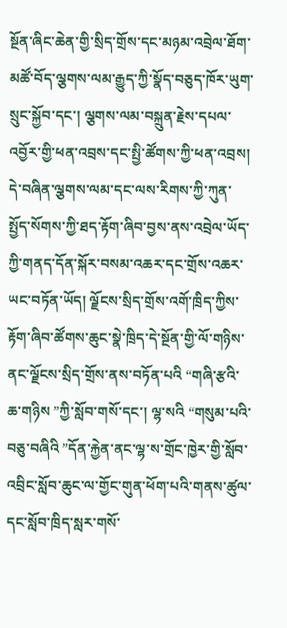སྔོན་ཞིང་ཆེན་གྱི་སྲིད་གྲོས་དང་མཉམ་འབྲེལ་ཐོག་མཚོ་བོད་ལྕགས་ལམ་རྒྱུད་ཀྱི་སྣོད་བཅུད་ཁོར་ཡུག་སྲུང་སྐྱོབ་དང་། ལྕགས་ལམ་བསྐྲུན་རྗེས་དཔལ་འབྱོར་གྱི་ཕན་འབྲས་དང་སྤྱི་ཚོགས་ཀྱི་ཕན་འབྲས། དེ་བཞིན་ལྕགས་ལམ་དང་ལས་རིགས་ཀྱི་ཀུན་སྤྱོད་སོགས་ཀྱི་ཐད་རྟོག་ཞིབ་བྱས་ནས་འབྲེལ་ཡོད་ཀྱི་གནད་དོན་སྐོར་བསམ་འཆར་དང་གྲོས་འཆར་ཡང་བཏོན་ཡོད། ལྗོངས་སྲིད་གྲོས་འགོ་ཁྲིད་ཀྱིས་རྟོག་ཞིབ་ཚོགས་ཆུང་སྣེ་ཁྲིད་དེ་སྔོན་གྱི་ལོ་གཉིས་ནང་ལྗོངས་སྲིད་གྲོས་ནས་བཏོན་པའི “གཞི་རྩའི་ཆ་གཉིས ”ཀྱི་སློབ་གསོ་དང་། ལྷ་སའི “གསུམ་པའི་བཅུ་བཞིའི ”དོན་རྐྱེན་ནང་ལྷ་ས་གྲོང་ཁྱེར་གྱི་སློབ་འབྲིང་སློབ་ཆུང་ལ་གྱོང་གུན་ཕོག་པའི་གནས་ཚུལ་དང་སློབ་ཁྲིད་སླར་གསོ་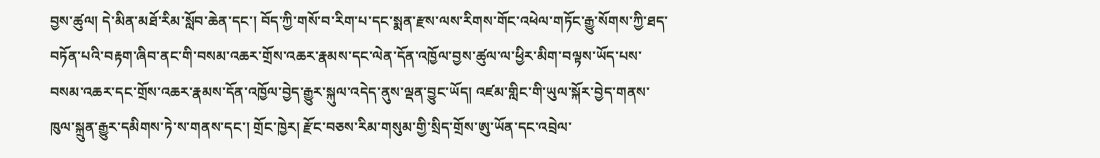བྱས་ཚུལ། དེ་མིན་མཐོ་རིམ་སློབ་ཆེན་དང་། བོད་ཀྱི་གསོ་བ་རིག་པ་དང་སྨན་རྫས་ལས་རིགས་གོང་འཕེལ་གཏོང་རྒྱུ་སོགས་ཀྱི་ཐད་བཏོན་པའི་བརྟག་ཞིབ་ནང་གི་བསམ་འཆར་གྲོས་འཆར་རྣམས་དང་ལེན་དོན་འཁྱོལ་བྱས་ཚུལ་ལ་ཕྱིར་མིག་བལྟས་ཡོད་པས་བསམ་འཆར་དང་གྲོས་འཆར་རྣམས་དོན་འཁྱོལ་བྱེད་རྒྱུར་སྐུལ་འདེད་ནུས་ལྡན་བྱུང་ཡོད། འཛམ་གླིང་གི་ཡུལ་སྐོར་བྱེད་གནས་ཁུལ་སྐྲུན་རྒྱུར་དམིགས་ཏེ་ས་གནས་དང་། གྲོང་ཁྱེར། རྫོང་བཅས་རིམ་གསུམ་གྱི་སྲིད་གྲོས་ཨུ་ཡོན་དང་འབྲེལ་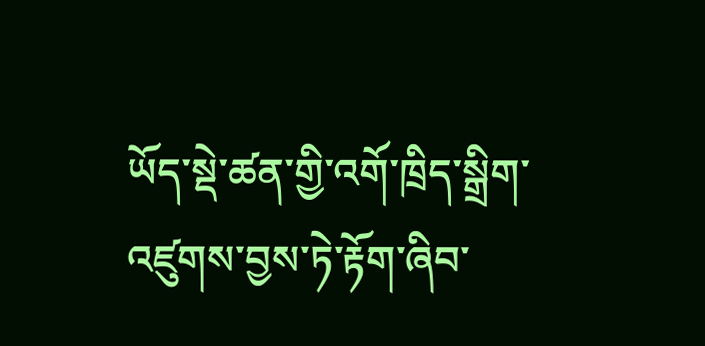ཡོད་སྡེ་ཚན་གྱི་འགོ་ཁྲིད་སྒྲིག་འཛུགས་བྱས་ཏེ་རྟོག་ཞིབ་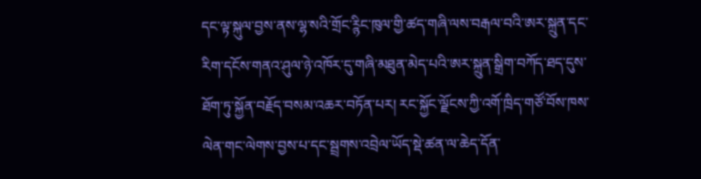དང་ལྟ་སྐུལ་བྱས་ནས་ལྷ་སའི་གྲོང་ཪྙིང་ཁུལ་གྱི་ཚད་གཞི་ལས་བརྒལ་བའི་ཨར་སྐྲུན་དང་རིག་དངོས་གནའ་ཤུལ་ཉེ་འཁོར་དུ་གཞི་མཐུན་མེད་པའི་ཨར་སྐྲུན་སྒྲིག་བཀོད་ཐད་དུས་ཐོག་ཏུ་སྐྱོན་བརྗོད་བསམ་འཆར་བཏོན་པར། རང་སྐྱོང་ལྗོངས་ཀྱི་འགོ་ཁྲིད་གཙོ་བོས་ཁས་ལེན་གང་ལེགས་བྱས་པ་དང་སྦྲགས་འབྲེལ་ཡོད་སྡེ་ཚན་ལ་ཆེད་དོན་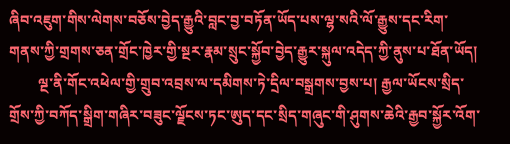ཞིབ་འཇུག་གིས་ལེགས་བཅོས་བྱེད་རྒྱུའི་བླང་བྱ་བཏོན་ཡོད་པས་ལྷ་སའི་ལོ་རྒྱུས་དང་རིག་གནས་ཀྱི་གྲགས་ཅན་གྲོང་ཁྱེར་གྱི་སྔར་རྣམ་སྲུང་སྐྱོབ་བྱེད་རྒྱུར་སྐུལ་འདེད་ཀྱི་ནུས་པ་ཐོན་ཡོད།
        ལྔ་ནི་གོང་འཕེལ་གྱི་གྲུབ་འབྲས་ལ་དམིགས་ཏེ་དྲིལ་བསྒྲགས་བྱས་པ། རྒྱལ་ཡོངས་སྲིད་གྲོས་ཀྱི་བཀོད་སྒྲིག་གཞིར་བཟུང་ལྗོངས་ཏང་ཨུད་དང་སྲིད་གཞུང་གི་ཤུགས་ཆེའི་རྒྱབ་སྐྱོར་འོག་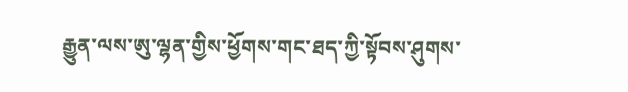རྒྱུན་ལས་ཨུ་ལྷན་གྱིས་ཕྱོགས་གང་ཐད་ཀྱི་སྟོབས་ཤུགས་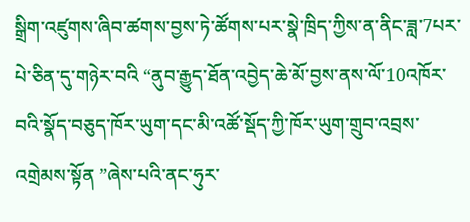སྒྲིག་འཛུགས་ཞིབ་ཚགས་བྱས་ཏེ་ཚོགས་པར་སྣེ་ཁྲིད་ཀྱིས་ན་ནིང་ཟླ་7པར་པེ་ཅིན་དུ་གཉེར་བའི “ནུབ་རྒྱུད་ཐོན་འབྱེད་ཆེ་མོ་བྱས་ནས་ལོ་10འཁོར་བའི་སྣོད་བཅུད་ཁོར་ཡུག་དང་མི་འཚོ་སྡོད་ཀྱི་ཁོར་ཡུག་གྲུབ་འབྲས་འགྲེམས་སྟོན ”ཞེས་པའི་ནང་ཧུར་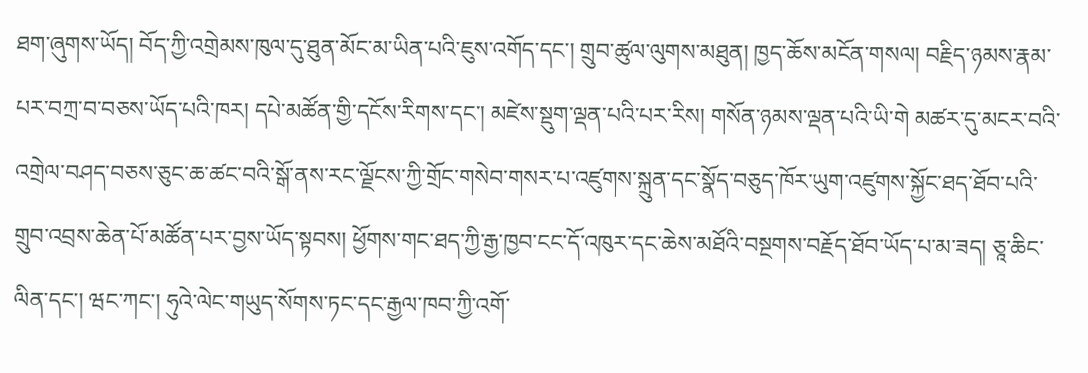ཐག་ཞུགས་ཡོད། བོད་ཀྱི་འགྲེམས་ཁུལ་དུ་ཐུན་མོང་མ་ཡིན་པའི་ཇུས་འགོད་དང་། གྲུབ་ཚུལ་ལུགས་མཐུན། ཁྱད་ཆོས་མངོན་གསལ། བརྗིད་ཉམས་རྣམ་པར་བཀྲ་བ་བཅས་ཡོད་པའི་ཁར། དཔེ་མཚོན་གྱི་དངོས་རིགས་དང་། མཛེས་སྡུག་ལྡན་པའི་པར་རིས། གསོན་ཉམས་ལྡན་པའི་ཡི་གེ མཚར་དུ་མངར་བའི་འགྲེལ་བཤད་བཅས་ཅུང་ཆ་ཚང་བའི་སྒོ་ནས་རང་ལྗོངས་ཀྱི་གྲོང་གསེབ་གསར་པ་འཛུགས་སྐྲུན་དང་སྣོད་བཅུད་ཁོར་ཡུག་འཛུགས་སྐྱོང་ཐད་ཐོབ་པའི་གྲུབ་འབྲས་ཆེན་པོ་མཚོན་པར་བྱས་ཡོད་སྟབས། ཕྱོགས་གང་ཐད་ཀྱི་རྒྱ་ཁྱབ་ངང་དོ་འཁུར་དང་ཆེས་མཐོའི་བསྔགས་བརྗོད་ཐོབ་ཡོད་པ་མ་ཟད། ཅཱ་ཆིང་ལིན་དང་། ཝང་ཀང་། ཧུའེ་ལེང་གཡུད་སོགས་ཏང་དང་རྒྱལ་ཁབ་ཀྱི་འགོ་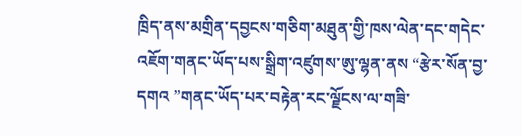ཁྲིད་ནས་མགྲིན་དབྱངས་གཅིག་མཐུན་གྱི་ཁས་ལེན་དང་གདེང་འཇོག་གནང་ཡོད་པས་སྒྲིག་འཛུགས་ཨུ་ལྷན་ནས “རྩེར་སོན་བྱ་དགའ ”གནང་ཡོད་པར་བརྟེན་རང་ལྗོངས་ལ་གཟི་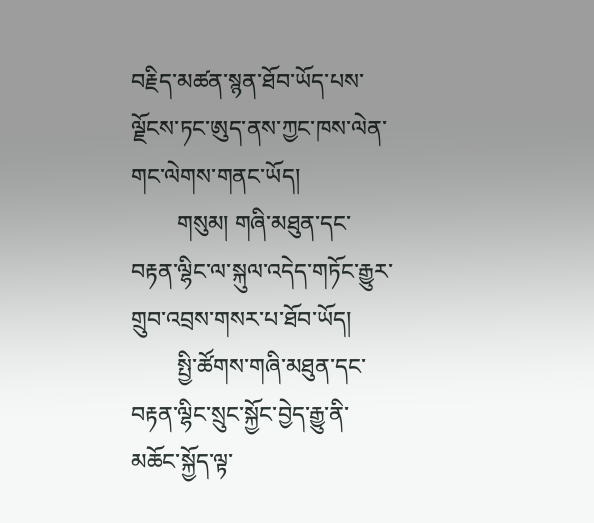བརྗིད་མཚན་སྙན་ཐོབ་ཡོད་པས་ལྗོངས་ཏང་ཨུད་ནས་ཀྱང་ཁས་ལེན་གང་ལེགས་གནང་ཡོད།
        གསུམ། གཞི་མཐུན་དང་བརྟན་ལྷིང་ལ་སྐུལ་འདེད་གཏོང་རྒྱུར་གྲུབ་འབྲས་གསར་པ་ཐོབ་ཡོད།
        སྤྱི་ཚོགས་གཞི་མཐུན་དང་བརྟན་ལྷིང་སྲུང་སྐྱོང་བྱེད་རྒྱུ་ནི་མཆོང་སྐྱོད་ལྟ་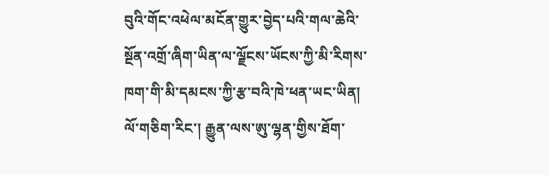བུའི་གོང་འཕེལ་མངོན་གྱུར་བྱེད་པའི་གལ་ཆེའི་སྔོན་འགྲོ་ཞིག་ཡིན་ལ་ལྗོངས་ཡོངས་ཀྱི་མི་རིགས་ཁག་གི་མི་དམངས་ཀྱི་རྩ་བའི་ཁེ་ཕན་ཡང་ཡིན། ལོ་གཅིག་རིང་། རྒྱུན་ལས་ཨུ་ལྷན་གྱིས་ཐོག་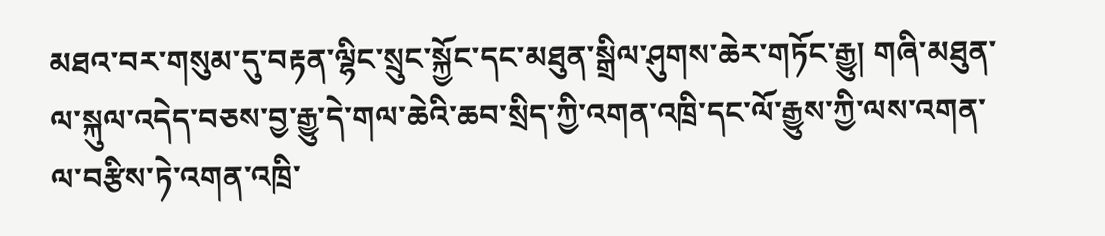མཐའ་བར་གསུམ་དུ་བརྟན་ལྷིང་སྲུང་སྐྱོང་དང་མཐུན་སྒྲིལ་ཤུགས་ཆེར་གཏོང་རྒྱུ། གཞི་མཐུན་ལ་སྐུལ་འདེད་བཅས་བྱ་རྒྱུ་དེ་གལ་ཆེའི་ཆབ་སྲིད་ཀྱི་འགན་འཁྲི་དང་ལོ་རྒྱུས་ཀྱི་ལས་འགན་ལ་བརྩིས་ཏེ་འགན་འཁྲི་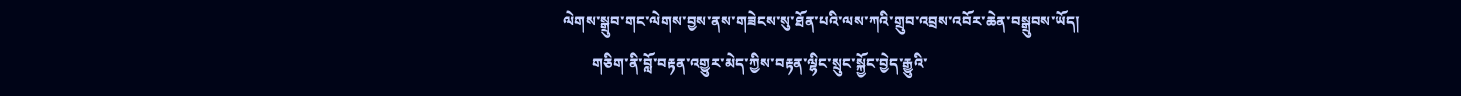ལེགས་སྒྲུབ་གང་ལེགས་བྱས་ནས་གཟེངས་སུ་ཐོན་པའི་ལས་ཀའི་གྲུབ་འབྲས་འབོར་ཆེན་བསྒྲུབས་ཡོད།
        གཅིག་ནི་བློ་བརྟན་འགྱུར་མེད་ཀྱིས་བརྟན་ལྷིང་སྲུང་སྐྱོང་བྱེད་རྒྱུའི་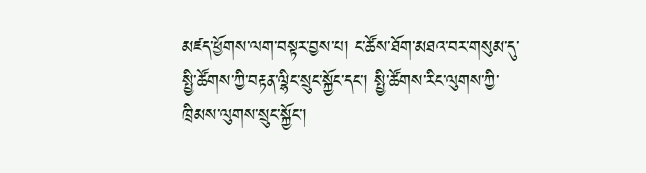མཛད་ཕྱོགས་ལག་བསྟར་བྱས་པ། ང་ཚོས་ཐོག་མཐའ་བར་གསུམ་དུ་སྤྱི་ཚོགས་ཀྱི་བརྟན་ལྷིང་སྲུང་སྐྱོང་དང་། སྤྱི་ཚོགས་རིང་ལུགས་ཀྱི་ཁྲིམས་ལུགས་སྲུང་སྐྱོང་།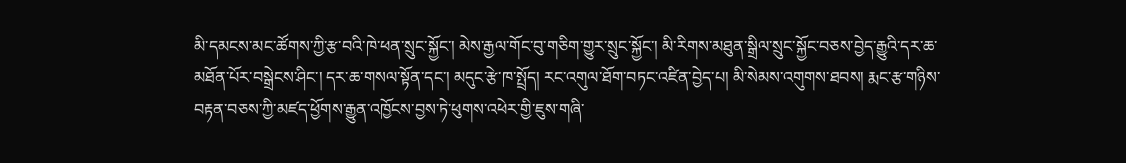མི་དམངས་མང་ཚོགས་ཀྱི་རྩ་བའི་ཁེ་ཕན་སྲུང་སྐྱོང་། མེས་རྒྱལ་གོང་བུ་གཅིག་གྱུར་སྲུང་སྐྱོང་། མི་རིགས་མཐུན་སྒྲིལ་སྲུང་སྐྱོང་བཅས་བྱེད་རྒྱུའི་དར་ཆ་མཐོན་པོར་བསྒྲེངས་ཤིང་། དར་ཆ་གསལ་སྟོན་དང་། མདུང་རྩེ་ཁ་སྤྲོད། རང་འགུལ་ཐོག་བཏང་འཛིན་བྱེད་པ། མི་སེམས་འགུགས་ཐབས། རྨང་རྩ་གཉིས་བརྟན་བཅས་ཀྱི་མཛད་ཕྱོགས་རྒྱུན་འཁྱོངས་བྱས་ཏེ་ཕུགས་འཕེར་གྱི་ཇུས་གཞི་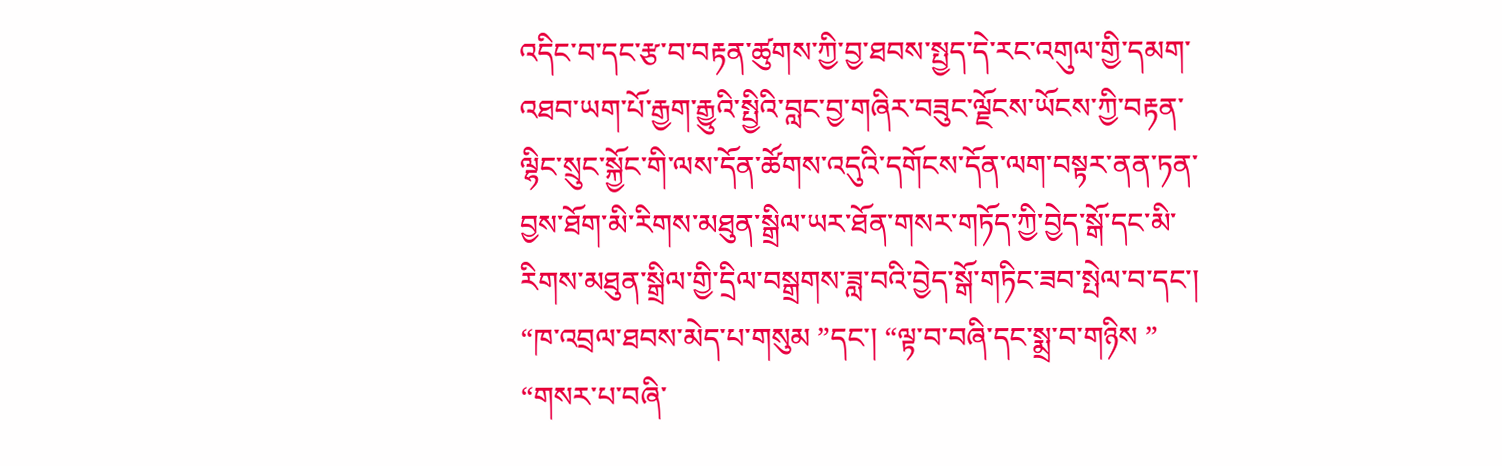འདིང་བ་དང་རྩ་བ་བརྟན་ཚུགས་ཀྱི་བྱ་ཐབས་སྤྱད་དེ་རང་འགུལ་གྱི་དམག་འཐབ་ཡག་པོ་རྒྱག་རྒྱུའི་སྤྱིའི་བླང་བྱ་གཞིར་བཟུང་ལྗོངས་ཡོངས་ཀྱི་བརྟན་ལྷིང་སྲུང་སྐྱོང་གི་ལས་དོན་ཚོགས་འདུའི་དགོངས་དོན་ལག་བསྟར་ནན་ཏན་བྱས་ཐོག་མི་རིགས་མཐུན་སྒྲིལ་ཡར་ཐོན་གསར་གཏོད་ཀྱི་བྱེད་སྒོ་དང་མི་རིགས་མཐུན་སྒྲིལ་གྱི་དྲིལ་བསྒྲགས་ཟླ་བའི་བྱེད་སྒོ་གཏིང་ཟབ་སྤེལ་བ་དང་། “ཁ་འབྲལ་ཐབས་མེད་པ་གསུམ ”དང་། “ལྟ་བ་བཞི་དང་སྨྲ་བ་གཉིས ” “གསར་པ་བཞི་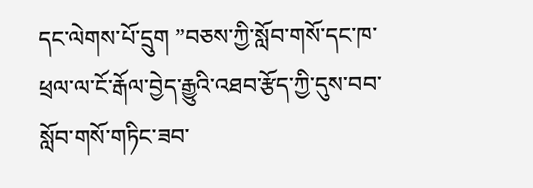དང་ལེགས་པོ་དྲུག ”བཅས་ཀྱི་སློབ་གསོ་དང་ཁ་ཕྲལ་ལ་ངོ་རྒོལ་བྱེད་རྒྱུའི་འཐབ་རྩོད་ཀྱི་དུས་བབ་སློབ་གསོ་གཏིང་ཟབ་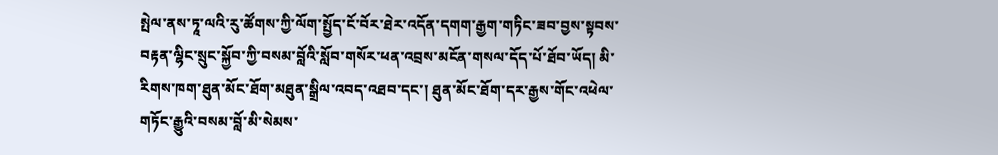སྤེལ་ནས་ཏཱ་ལའི་རུ་ཚོགས་ཀྱི་ལོག་སྤྱོད་ངོ་བོར་ཐེར་འདོན་དགག་རྒྱག་གཏིང་ཟབ་བྱས་སྟབས་བརྟན་ལྷིང་སྲུང་སྐྱོབ་ཀྱི་བསམ་བློའི་སློབ་གསོར་ཕན་འབྲས་མངོན་གསལ་དོད་པོ་ཐོབ་ཡོད། མི་རིགས་ཁག་ཐུན་མོང་ཐོག་མཐུན་སྒྲིལ་འབད་འཐབ་དང་། ཐུན་མོང་ཐོག་དར་རྒྱས་གོང་འཕེལ་གཏོང་རྒྱུའི་བསམ་བློ་མི་སེམས་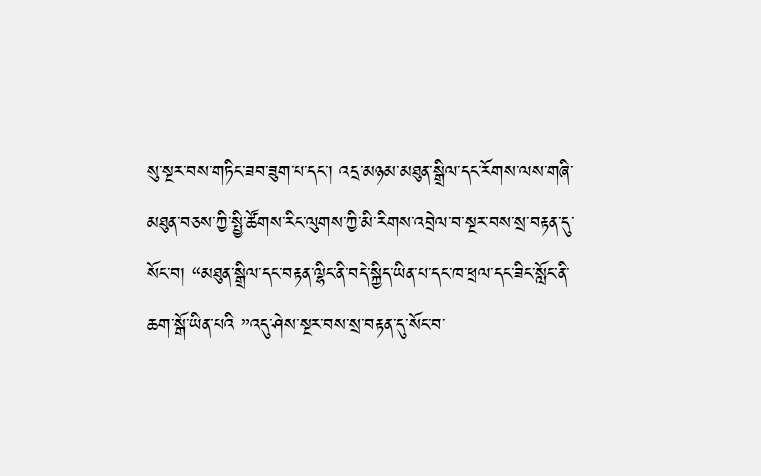སུ་སྔར་བས་གཏིང་ཟབ་ཟུག་པ་དང་། འདྲ་མཉམ་མཐུན་སྒྲིལ་དང་རོགས་ལས་གཞི་མཐུན་བཅས་ཀྱི་སྤྱི་ཚོགས་རིང་ལུགས་ཀྱི་མི་རིགས་འབྲེལ་བ་སྔར་བས་སྲ་བརྟན་དུ་སོང་བ། “མཐུན་སྒྲིལ་དང་བརྟན་ལྷིང་ནི་བདེ་སྐྱིད་ཡིན་པ་དང་ཁ་ཕྲལ་དང་ཟིང་སློང་ནི་ཆག་སྒོ་ཡིན་པའི ”འདུ་ཤེས་སྔར་བས་སྲ་བརྟན་དུ་སོང་བ་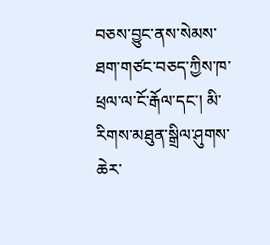བཅས་བྱུང་ནས་སེམས་ཐག་གཙང་བཅད་ཀྱིས་ཁ་ཕྲལ་ལ་ངོ་རྒོལ་དང་། མི་རིགས་མཐུན་སྒྲིལ་ཤུགས་ཆེར་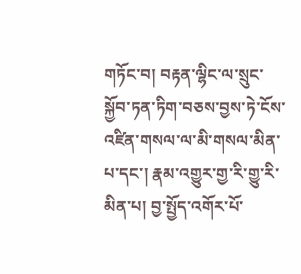གཏོང་བ། བརྟན་ལྷིང་ལ་སྲུང་སྐྱོབ་ཏན་ཏིག་བཅས་བྱས་ཏེ་ངོས་འཛིན་གསལ་ལ་མི་གསལ་མིན་པ་དང་། རྣམ་འགྱུར་གྱ་རི་གྱུ་རི་མིན་པ། བྱ་སྤྱོད་འགོར་པོ་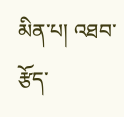མིན་པ། འཐབ་རྩོད་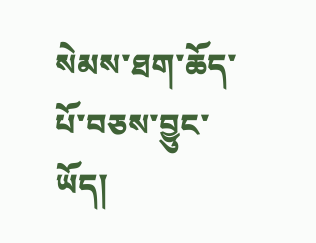སེམས་ཐག་ཆོད་པོ་བཅས་བྱུང་ཡོད།